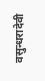वसुन्धरादेवी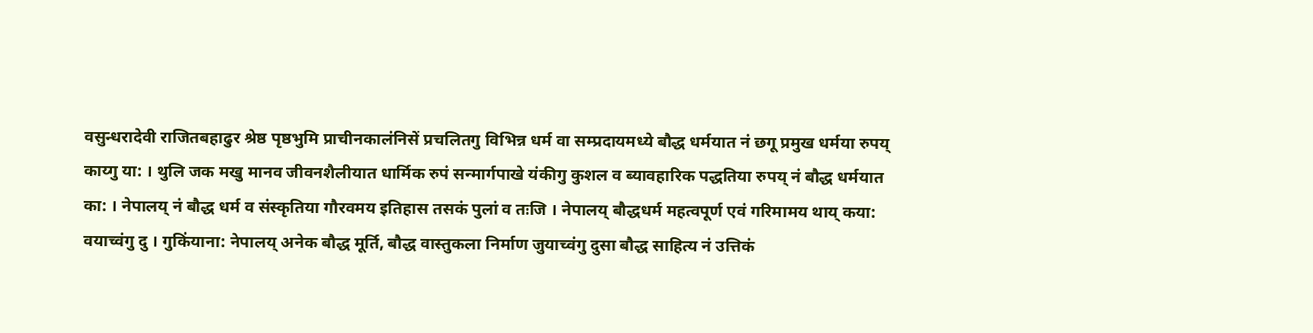वसुन्धरादेवी राजितबहाढुर श्रेष्ठ पृष्ठभुमि प्राचीनकालंनिसें प्रचलितगु विभिन्न धर्म वा सम्प्रदायमध्ये बौद्ध धर्मयात नं छगू प्रमुख धर्मया रुपय् काय्गु या: । थुलि जक मखु मानव जीवनशैलीयात धार्मिक रुपं सन्मार्गपाखे यंकीगु कुशल व ब्यावहारिक पद्धतिया रुपय् नं बौद्ध धर्मयात का: । नेपालय् नं बौद्ध धर्म व संस्कृतिया गौरवमय इतिहास तसकं पुलां व तःजि । नेपालय् बौद्धधर्म महत्वपूर्ण एवं गरिमामय थाय् कया: वयाच्वंगु दु । गुकिंयाना: नेपालय् अनेक बौद्ध मूर्ति, बौद्ध वास्तुकला निर्माण जुयाच्वंगु दुसा बौद्ध साहित्य नं उत्तिकं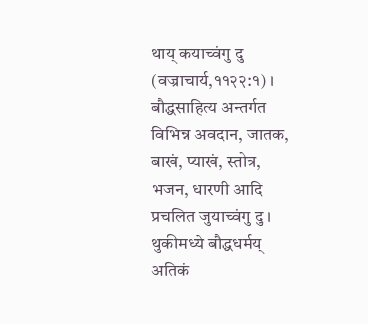थाय् कयाच्वंगु दु (वज्राचार्य,११२२:१) । बौद्धसाहित्य अन्तर्गत विभिन्न अवदान, जातक, बाखं, प्याखं, स्तोत्र, भजन, धारणी आदि प्रचलित जुयाच्वंगु दु । थुकीमध्ये बौद्धधर्मय् अतिकं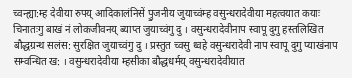च्वन्ह्या:म्ह देवीया रुपय् आदिकालंनिसें पु॒जनीय जुयाच्वंम्ह वसुन्धरादेवीया महत्वयात कयाः चिनातःगु बाखं नं लोकजीवनय् ब्याप्त जुयाच्वंगु दु । वसुन्धरादेवीनाप स्वापू दुगु हस्तलिखित बौद्धग्रन्थ सलंस: सुरक्षित जुयाच्वंगु दु । प्रस्तुत च्वसु थ्वहे वसुन्धरादेवी नाप स्वापू दुगु प्याखंनाप सम्वन्धित ख: । वसुन्धरादेवीया म्हसीका बौद्धधर्मय् वसुन्धरादेवीयात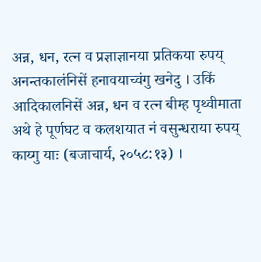अन्न, धन, रत्न व प्रज्ञाज्ञानया प्रतिकया रुपय् अनन्तकालंनिसें हनावयाच्वंगु खनेदु । उकिं आदिकालनिसें अन्न, धन व रत्न बीम्ह पृथ्वीमाता अथे हे पूर्णघट व कलशयात नं वसुन्धराया रुपय् काय्गु याः (बजाचार्य, २०५८:१३) ।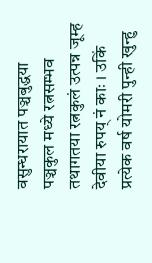वसुन्धरायात पञ्चबुद्धया पञ्चकुल मध्ये रत्नसम्भव तथागतया रत्नकुलं उत्पन्न जूम्ह देवीया रुपय् नं काः । उकिं प्रत्येक वर्ष योमरी पुन्ही खुन्हु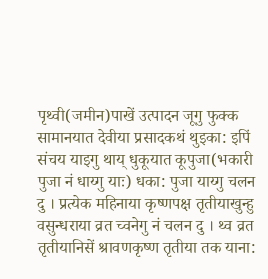पृथ्वी(जमीन)पाखें उत्पादन जूगु फुक्क सामानयात देवीया प्रसादकथं थुइका: इपिं संचय याइगु थाय् धुकूयात कूपुजा(भकारी पुजा नं धाय्गु याः) धका: पुजा याय्गु चलन दु । प्रत्येक महिनाया कृष्णपक्ष तृतीयाखुन्हु वसुन्धराया व्रत च्वनेगु नं चलन दु । थ्व व्रत तृतीयानिसें श्रावणकृष्ण तृतीया तक याना: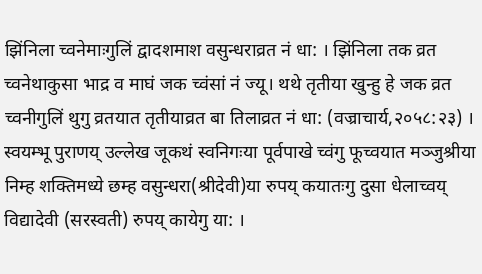झिंनिला च्वनेमाःगुलिं द्वादशमाश वसुन्धराव्रत नं धा: । झिंनिला तक व्रत च्वनेथाकुसा भाद्र व माघं जक च्वंसां नं ज्यू। थथे तृतीया खुन्हु हे जक व्रत च्वनीगुलिं थुगु व्रतयात तृतीयाव्रत बा तिलाव्रत नं धा: (वज्राचार्य,२०५८:२३) । स्वयम्भू पुराणय् उल्लेख जूकथं स्वनिगःया पूर्वपाखे च्वंगु फूच्वयात मञ्जुश्रीया निम्ह शक्तिमध्ये छम्ह वसुन्धरा(श्रीदेवी)या रुपय् कयातःगु दुसा धेलाच्वय् विद्यादेवी (सरस्वती) रुपय् कायेगु या: ।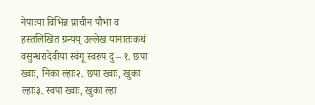नेपाःया विभिन्न प्राचीन पौभा व हस्तलिखित ग्रन्यय् उल्लेख यानातःकथं वसुन्धरादेवीया स्वंगू स्वरुप दु – १. छपा ख्वाः, निका ल्हाः२. छपा ख्वाः, खुका ल्हाः३. स्वपा ख्वाः, खुका ल्हा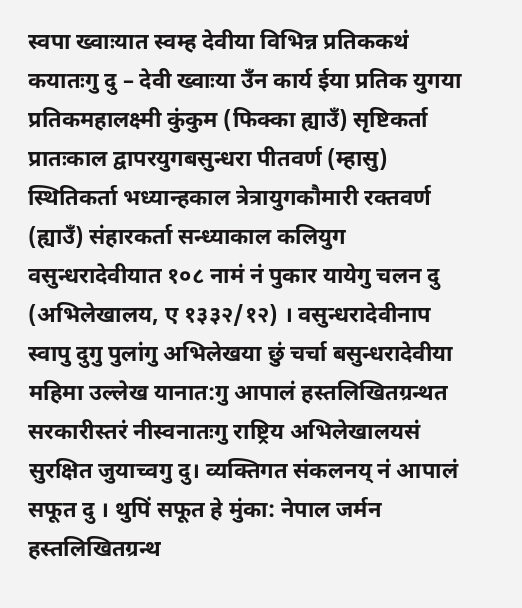स्वपा ख्वाःयात स्वम्ह देवीया विभिन्न प्रतिककथं कयातःगु दु – देवी ख्वाःया उँन कार्य ईया प्रतिक युगया प्रतिकमहालक्ष्मी कुंकुम (फिक्का ह्याउँ) सृष्टिकर्ता प्रातःकाल द्वापरयुगबसुन्धरा पीतवर्ण (म्हासु) स्थितिकर्ता भध्यान्हकाल त्रेत्रायुगकौमारी रक्तवर्ण (ह्याउँ) संहारकर्ता सन्ध्याकाल कलियुग वसुन्धरादेवीयात १०८ नामं नं पुकार यायेगु चलन दु (अभिलेखालय, ए १३३२/१२) । वसुन्धरादेवीनाप स्वापु दुगु पुलांगु अभिलेखया छुं चर्चा बसुन्धरादेवीया महिमा उल्लेख यानात:गु आपालं हस्तलिखितग्रन्थत सरकारीस्तरं नीस्वनातःगु राष्ट्रिय अभिलेखालयसं सुरक्षित जुयाच्वगु दु। व्यक्तिगत संकलनय् नं आपालं सफूत दु । थुपिं सफूत हे मुंका: नेपाल जर्मन हस्तलिखितग्रन्थ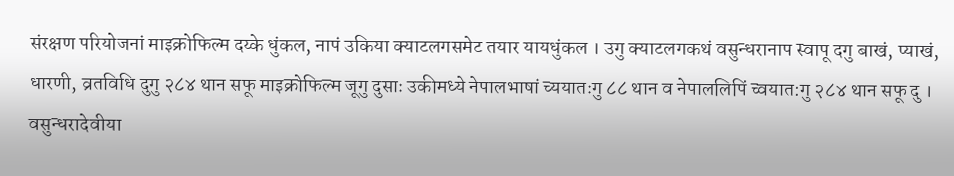संरक्षण परियोजनां माइक्रोफिल्म दय्के धुंकल, नापं उकिया क्याटलगसमेट तयार यायधुंकल । उगु क्याटलगकथं वसुन्धरानाप स्वापू दगु बाखं, प्याखं, धारणी, व्रतविधि दुगु २८४ थान सफू माइक्रोफिल्म जूगु दुसाः उकीमध्ये नेपालभाषां च्ययातःगु ८८ थान व नेपाललिपिं च्वयात:गु २८४ थान सफू दु । वसुन्धरादेवीया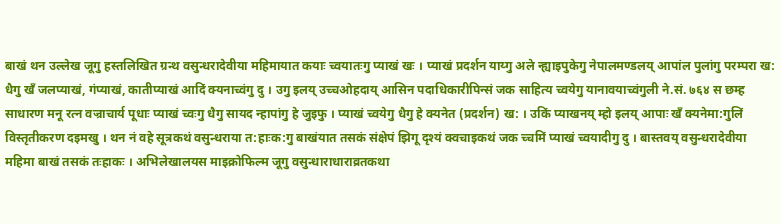बाखं थन उल्लेख जूगु हस्तलिखित ग्रन्थ वसुन्धरादेवीया महिमायात कयाः च्वयातःगु प्याखं खः । प्याखं प्रदर्शन याय्गु अले न्ह्याइपुकेगु नेपालमण्डलय् आपांल पुलांगु परम्परा ख: धैगु खँ जलप्याखं, गंप्याखं, कातीप्याखं आदिं क्यनाच्वंगु दु । उगु इलय् उच्चओहदाय् आसिन पदाधिकारीपिन्सं जक साहित्य च्वयेगु यानावयाच्वंगुली ने.सं. ७६४ स छम्ह साधारण मनू रत्न वज्राचार्य पूधाः प्याखं च्वःगु धैगु सायद न्हापांगु हे जुइफु । प्याखं च्वयेगु धैगु हे क्यनेत (प्रदर्शन) ख: । उकिं प्याखनय् म्हो इलय् आपाः खँ क्यनेमा:गुलिं विस्तृतीकरण दइमखु । थन नं वहे सूत्रकथं वसुन्धराया त:हाःक:गु बाखंयात तसकं संक्षेपं झिगू दृश्यं क्वचाइकथं जक च्चमिं प्याखं च्वयादीगु दु । बास्तवय् वसुन्धरादेवीया महिमा बाखं तसकं तःहाकः । अभिलेखालयस माइक्रोफिल्म जूगु वसुन्धाराधाराव्रतकथा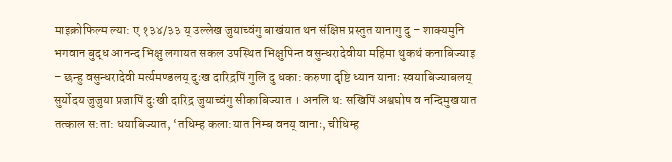माइक्रोफिल्म ल्या: ए १३४/३३ य् उल्लेख जुयाच्वंगु बाखंयात थन संक्षिप्त प्रस्तुत यानागु दु – शाक्यमुनि भगवान बुद्ध आनन्द भिक्षु लगायत सकल उपस्थित भिक्षुपिन्त वसुन्धरादेवीया महिमा थुकथं कनाबिज्याइ – छन्हु वसुन्धरादेवी मर्त्यमण्डलय् दुःख दारिद्रपिं गुलि दु धका: करुणा दृष्टि ध्यान यानाः स्वयाबिज्याबलय् सुर्योदय जुजुया प्रजापिं दुःखी दारिद्र जुयाच्वंगु सीकाबिज्यात । अनलि थ: सखिपिं अश्वघोष व नन्दिमुखयात तत्काल स:ता: धयाबिज्यात, ‘तधिम्ह कला:यात निम्ब वनय् वानाः, चीधिम्ह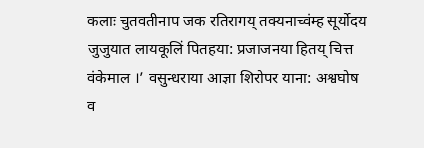कलाः चुतवतीनाप जक रतिरागय् तक्यनाच्वंम्ह सूर्योदय जुजुयात लायकूलिं पितहया: प्रजाजनया हितय् चित्त वंकेमाल ।’ वसुन्धराया आज्ञा शिरोपर याना: अश्वघोष व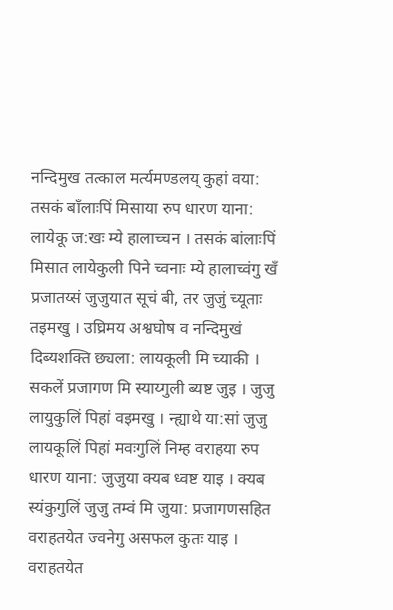नन्दिमुख तत्काल मर्त्यमण्डलय् कुहां वया: तसकं बाँलाःपिं मिसाया रुप धारण याना: लायेकू ज:खः म्ये हालाच्चन । तसकं बांलाःपिं मिसात लायेकुली पिने च्वनाः म्ये हालाच्वंगु खँ प्रजातय्सं जुजुयात सूचं बी, तर जुजुं च्यूताः तइमखु । उघ्रिमय अश्वघोष व नन्दिमुखं दिब्यशक्ति छ्यला: लायकूली मि च्याकी । सकलें प्रजागण मि स्याय्गुली ब्यष्ट जुइ । जुजु लायुकुलिं पिहां वइमखु । न्ह्याथे या:सां जुजु लायकूलिं पिहां मवःगुलिं निम्ह वराहया रुप धारण याना: जुजुया क्यब ध्वष्ट याइ । क्यब स्यंकुगुलिं जुजु तम्वं मि जुया: प्रजागणसहित वराहतयेत ज्वनेगु असफल कुतः याइ । वराहतयेत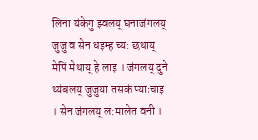लिना यंकेगु झ्वलय् घनाजंगलय् जुजु व सेन धइम्ह च्य: छथाय् मेपिं मेथाय् हे लाइ । जंगलय् दुने थ्यंबलय् जुजुया तसकं प्याःचाइ । सेन जंगलय् ल:मालेत वनी ।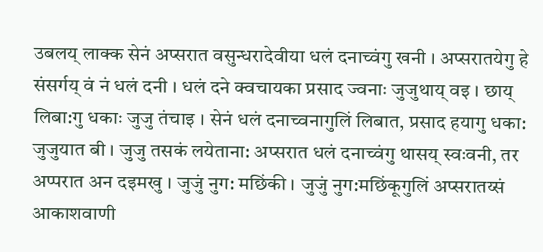उबलय् लाक्क सेनं अप्सरात वसुन्धरादेवीया धलं दनाच्वंगु खनी । अप्सरातयेगु हे संसर्गय् वं नं धलं दनी । धलं दने क्वचायका प्रसाद ज्वनाः जुजुथाय् वइ । छाय् लिबा:गु धकाः जुजु तंचाइ । सेनं धलं दनाच्वनागुलिं लिबात, प्रसाद हयागु धका: जुजुयात बी । जुजु तसकं लयेताना: अप्सरात धलं दनाच्वंगु थासय् स्वःवनी, तर अप्परात अन दइमखु । जुजुं नुग: मछिंकी । जुजुं नुग:मछिंकूगुलिं अप्सरातय्सं आकाशवाणी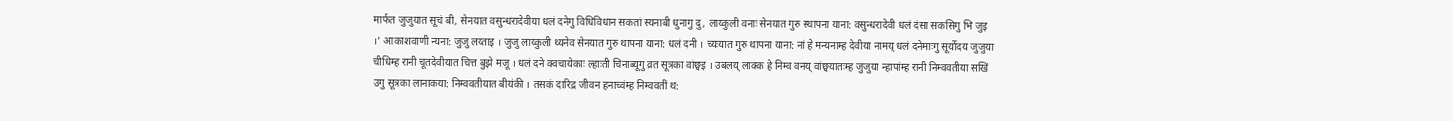मार्फत जुजुयात सूचं बी, सेनयात वसुन्धरादेवीया धलं दनेगु विधिविधान सकतां स्यनाबी धुनागु दु, लाय्कुली वनाः सेनयात गुरु स्थापना याना: वसुन्धरादेवी धलं दंसा सकसिगु भि जुइ ।’ आकाशवाणी न्यना: जुजु लय्ताइ । जुजु लाय्कुली थ्यनेव सेनयात गुरु थापना याना: धलं दनी । च्यःयात गुरु थापना याना: नां हे मन्यनाम्ह देवीया नामय् धलं दनेमाःगु सूर्योदय जुजुया चीधिम्ह रानी चूतदेवीयात चित्त बुझे मजू । धलं दने क्वचायेकाः ल्हाःती चिनाब्यूगु व्रत सूत्रका वांछ्वइ । उबलय् लाक्क हे निम्व वनय् वांछ्वयातःम्ह जुजुया न्हापांम्ह रानी निम्ववतीया सखिं उगु सूत्रका लानाकया: निम्ववतीयात बीयंकी । तसकं दारिद्र जीवन हनाच्वंम्ह निम्ववतीं थ: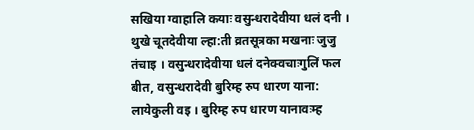सखिया ग्वाहालि कयाः वसुन्धरादेवीया धलं दनी । थुखे चूतदेवीया ल्हा:ती व्रतसूत्रका मखनाः जुजु तंचाइ । वसुन्धरादेवीया धलं दनेक्वचाःगुलिं फल बीत, वसुन्धरादेवी बुरिम्ह रुप धारण याना: लायेकुली वइ । बुरिम्ह रुप धारण यानावःम्ह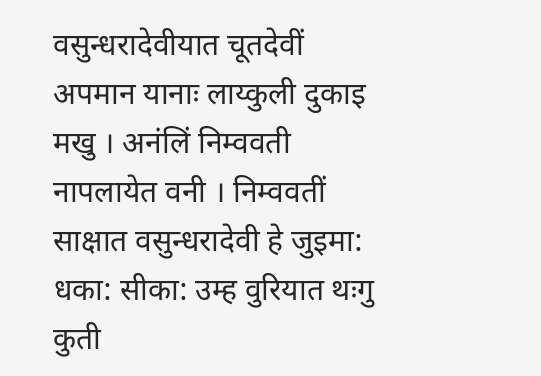वसुन्धरादेवीयात चूतदेवीं अपमान यानाः लाय्कुली दुकाइ मखु । अनंलिं निम्ववती नापलायेत वनी । निम्ववतीं साक्षात वसुन्धरादेवी हे जुइमा: धका: सीका: उम्ह वुरियात थःगु कुती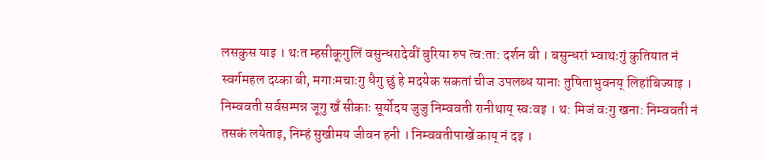लसकुस याइ । थःत म्हसीकूगुलिं वसुन्धरादेवीं बुरिया रुप त्व:ता: दर्शन बी । बसुन्धरां भ्वाथःगुं कुतियात नं स्वर्गमहल दय्का बी, मगाःमचाःगु धैगु छुं हे मदयेक सकतां चीज उपलब्ध यानाः तुषिताभुवनय् लिहांबिज्याइ । निम्ववती सर्वसम्पन्न जूगु खँ सीकाः सूर्योदय जुजु निम्ववती रानीथाय् स्वःवइ । थ: मिजं वःगु खना: निम्ववती नं तसकं लयेताइ, निम्हं सुखीमय जीवन हनी । निम्ववतीपाखें काय् नं दइ ।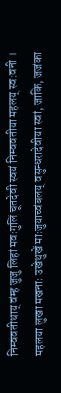निम्ववतीथाय् वंम्ह जुजु लिहां मवःगुलिं चूतदेवी स्वयं निम्ववतीया महलय् स्व:वनी । महलया लुखा मखनाः उखेथुखें माःजुयाच्वंबलय् वसुन्धरादेवीया स्वां, जाकि, जजंका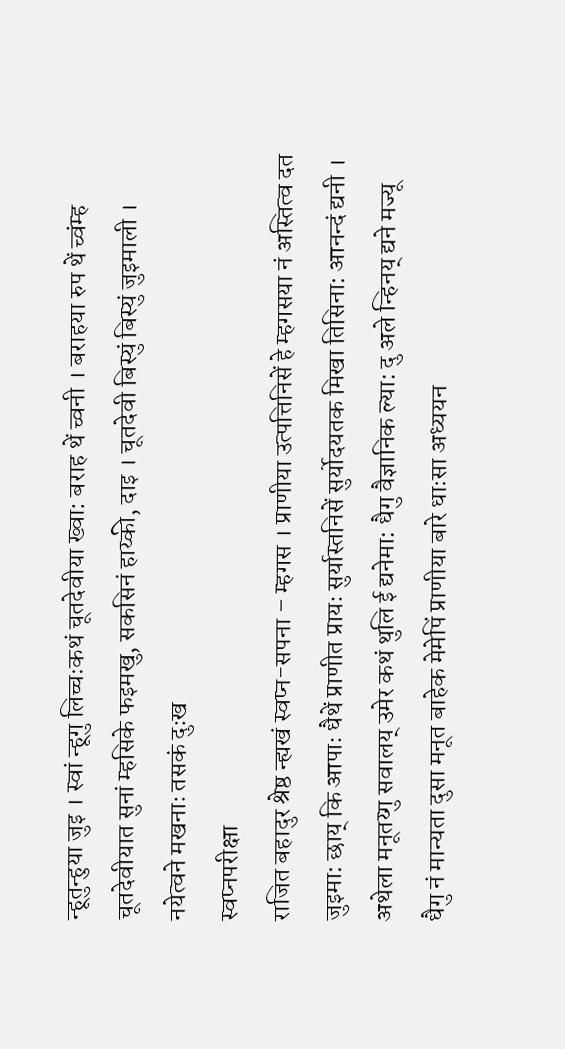न्हूतुन्हुया जुइ । स्वां न्हूगु लिच्चःकथं चूतदेवीया ख्वा: बराह थें च्वनी । बराहया रुप थें च्वंम्ह चूतदेवीयात सुनां म्हसिके फइमखु, सकसिनं हाय्की, दाइ । चूतदेवी बिस्युं बिस्युं जुइमाली । नयेत्वने मखनाः तसकं दुःख
स्वप्नपरीक्षा
राजित बहादुर श्रेष्ठ न्ह्यखं स्वप्न-सपना – म्हगस । प्राणीया उत्पत्तिनिसें हे म्हगसया नं अस्तित्व दत जुइमा: छाय् कि आपाः धैथें प्राणीत प्रायः सुर्यास्तनिसें सुर्योदयतक मिखा तिसिना: आनन्दं द्यनी । अथेला मनूतय्गु सवालय् उमेर कथं थुलि ई द्यनेमा: धैगु वैज्ञानिक ल्या: दु अले न्हिनय् द्यने मज्यू धैगु नं मान्यता दुसा मनूत बाहेक मेमेपिं प्राणीया बारे धाःसा अध्ययन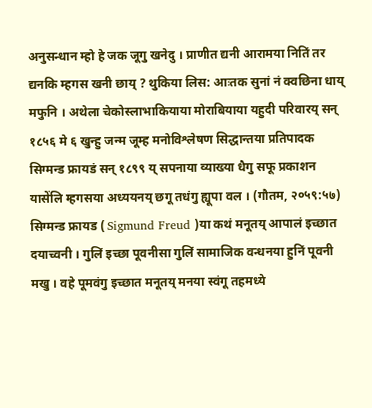अनुसन्धान म्हो हे जक जूगु खनेदु । प्राणीत द्यनी आरामया नितिं तर द्यनकि म्हगस खनी छाय् ? थुकिया लिस: आःतक सुनां नं क्वछिना धाय् मफुनि । अथेला चेकोस्लाभाकियाया मोराबियाया यहुदी परिवारय् सन् १८५६ मे ६ खुन्हु जन्म जूम्ह मनोविश्लेषण सिद्धान्तया प्रतिपादक सिग्मन्ड फ्रायडं सन् १८९९ य् सपनाया व्याख्या धैगु सफू प्रकाशन यासेंलि म्हगसया अध्ययनय् छगू तधंगु ह्यूपा वल । (गौतम, २०५९:५७) सिग्मन्ड फ्रायड ( Sigmund Freud )या कथं मनूतय् आपालं इच्छात दयाच्वनी । गुलिं इच्छा पूवनीसा गुलिं सामाजिक वन्धनया हुनिं पूवनी मखु । वहे पूमवंगु इच्छात मनूतय् मनया स्वंगू तहमध्ये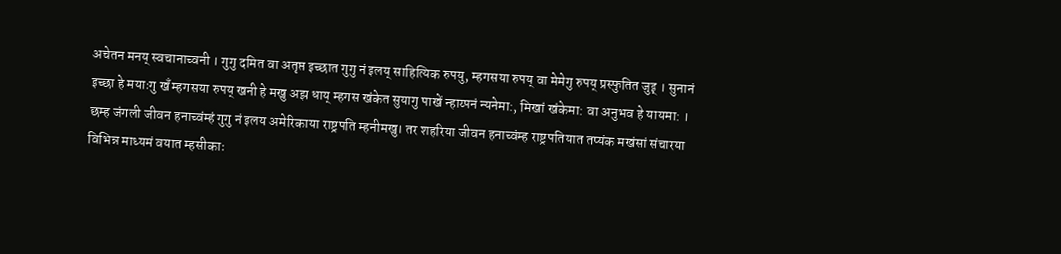अचेतन मनय् स्वचानाच्वनी । गुगु दमित वा अतृप्त इच्छात गुगु नं इलय् साहित्यिक रुपयु, म्हगसया रुपय् वा मेमेगु रुपय् प्रस्फुतित जुइ् । सुनानं इच्छा हे मयाःगु खँ म्हगसया रुपय् खनी हे मखु अझ धाय् म्हगस खंकेत सुयागु पाखें न्हाय्पनं न्यनेमा:, मिखां खंकेमा: वा अनुभव हे यायमा: । छम्ह जंगली जीवन हनाच्वंम्हं गुगु नं इलय अमेरिकाया राष्ट्रपति म्हनीमखु। तर शहरिया जीवन हनाच्वंम्ह राष्ट्रपतियात तप्यंक मखंसां संचारया विभिन्न माध्यमं वयात म्हसीकाः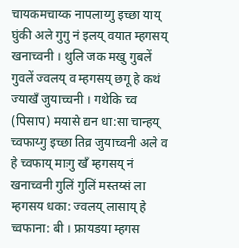चायकमचाय्क नापलाय्गु इच्छा याय् घुंकी अले गुगु नं इलय् वयात म्हगसय् खनाच्वनी । थुलि जक मखु गुबलें गुवलें ज्वलय् व म्हगसय् छगू हे कथं ज्याखँ जुयाच्चनी । गथेकि च्व (पिसाप) मयासे द्यन धा:सा चान्हय् च्वफाय्गु इच्छा तिव्र जुयाच्वनी अले व हे च्वफाय् माःगु खँ म्हगसय् नं खनाच्वनी गुलिं गुलिं मस्तय्सं ला म्हगसय धका: ज्वलय् लासाय् हे च्वफाना: बी । फ्रायडया म्हगस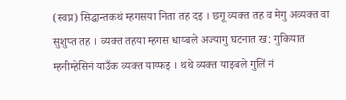(स्वप्न) सिद्धान्तकथं म्हगसया निता तह दइ । छगू व्यक्त तह व मेगु अव्यक्त वा सुशुप्त तह । व्यक्त तहया म्हगस धाय्बले अज्यागु घटनात ख: गुकियात म्हनीम्हेसिनं याउँक व्यक्त याय्फइ । थथे व्यक्त याइबले गुलिं नं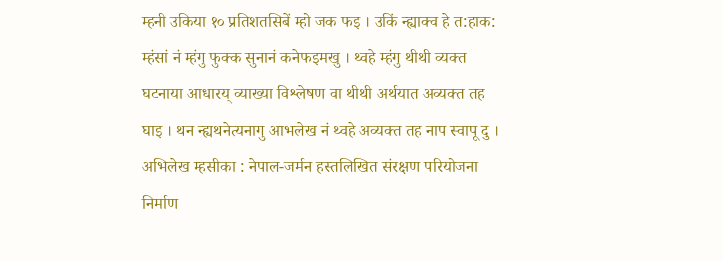म्हनी उकिया १० प्रतिशतसिबें म्हो जक फइ । उकिं न्ह्याक्व हे त:हाक: म्हंसां नं म्हंगु फुक्क सुनानं कनेफइमखु । थ्वहे म्हंगु थीथी व्यक्त घटनाया आधारय् व्याख्या विश्लेषण वा थीथी अर्थयात अव्यक्त तह घाइ । थन न्ह्यथनेत्यनागु आभलेख नं थ्वहे अव्यक्त तह नाप स्वापू दु । अभिलेख म्हसीका : नेपाल-जर्मन हस्तलिखित संरक्षण परियोजना निर्माण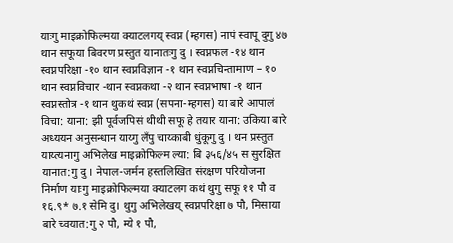याःगु माइक्रोफिल्मया क्याटलगय् स्वप्न (म्हगस) नापं स्वापू दुगु ४७ थान सफूया बिवरण प्रस्तुत यानातःगु दु । स्वप्नफल -१४ थान स्वप्नपरिक्षा -१० थान स्वप्नविज्ञान -१ थान स्वप्नचिन्तामाण – १० थान स्वप्नविचार -थान स्वप्नकथा -२ थान स्वप्नभाषा -१ थान स्वप्नस्तोत्र -१ थान थुकथं स्वप्न (सपना-म्हगस) या बारे आपालं विचा: याना: झी पूर्वजपिसं थीथी सफू हे तयार याना: उकिया बारे अध्ययन अनुसन्धान याय्गु लँपु चाय्काबी धुंकूगु दु । थन प्रस्तुत याय्त्यनागु अभिलेख माइक्रोफिल्म ल्या: बि ३५६/४५ स सुरक्षित यानात:गु दु । नेपाल-जर्मन हस्तलिखित संरक्षण परियोजना निर्माण याःगु माइक्रोफिल्मया क्याटलग कथं थुगु सफू ११ पौ व १६.९* ७.१ सेमि दु। थुगु अभिलेखय् स्वप्नपरिक्षा ७ पौ, मिसाया बारे च्वयात:गु २ पौ, म्ये १ पौ,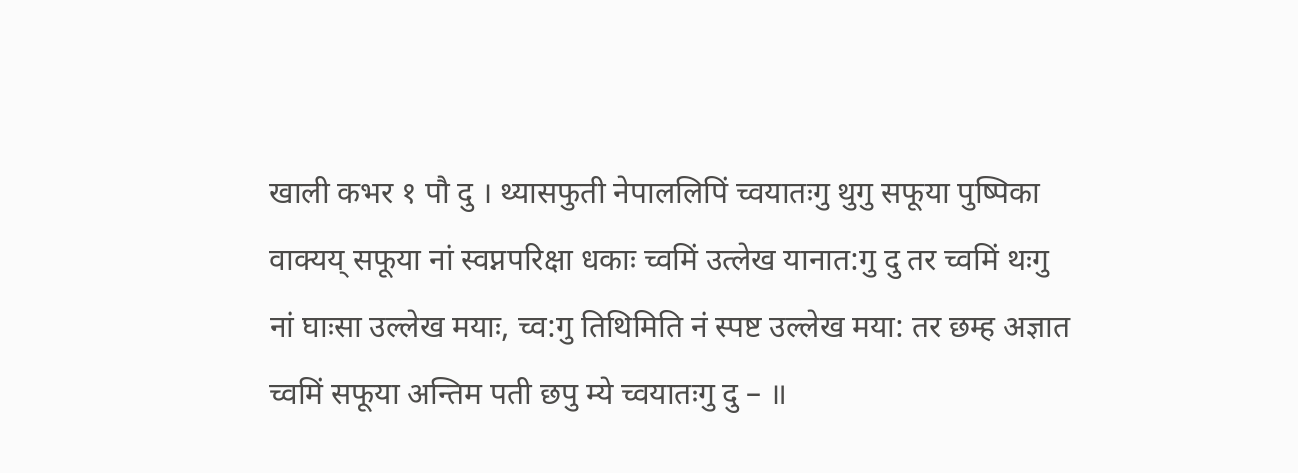खाली कभर १ पौ दु । थ्यासफुती नेपाललिपिं च्वयातःगु थुगु सफूया पुष्पिका वाक्यय् सफूया नां स्वप्नपरिक्षा धकाः च्वमिं उत्लेख यानात:गु दु तर च्वमिं थःगु नां घाःसा उल्लेख मयाः, च्व:गु तिथिमिति नं स्पष्ट उल्लेख मया: तर छम्ह अज्ञात च्वमिं सफूया अन्तिम पती छपु म्ये च्वयातःगु दु – ॥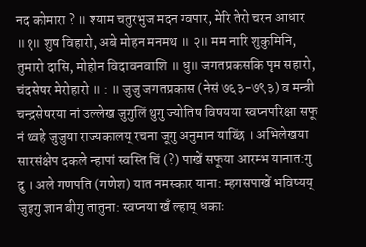नद कोमारा ? ॥ श्याम चतुरभुज मदन ग्वपार, मेरि तेरो चरन आधार ॥१॥ शुष विहारो, अबे मोहन मनमथ ॥ २॥ मम नारि शुकुमिनि, तुमारो दासि, मोहोन विदावनवाशि ॥ धु॥ जगतप्रकसकि पृम सहारो, चंदसेषर मेरोहारो ॥ : ॥ जुजु जगतप्रकास (नेसं ७६३-७९३) व मन्त्री चन्द्रसेषरया नां उल्लेख जुगुलिं थुगु ज्योतिष विषयया स्वप्नपरिक्षा सफू नं थ्वहे जुजुया राज्यकालय् रचना जूगु अनुमान याय्छिं । अभिलेखया सारसंक्षेप दकले न्हापां स्वस्ति चिं (?) पाखें सफूया आरम्भ यानात:गु दु । अले गणपति (गणेश) यात नमस्कार याना: म्हगसपाखें भविष्यय् जुइगु ज्ञान बीगु तातुना: स्वप्नया खँ ल्हाय् धकाः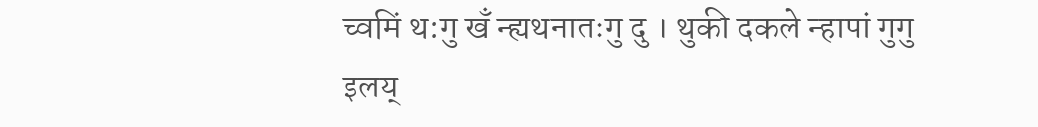च्वमिं थ:गु खँ न्ह्यथनातःगु दु । थुकी दकले न्हापां गुगु इलय्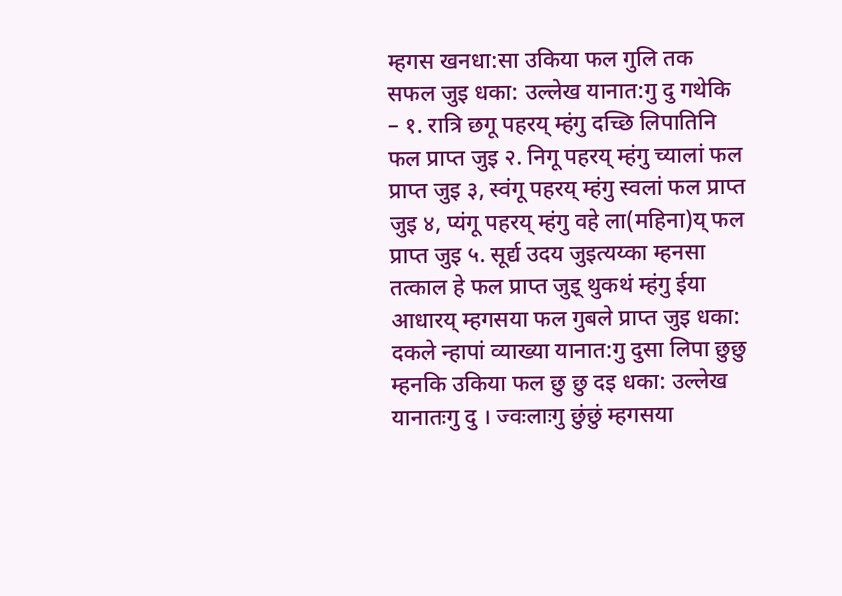म्हगस खनधा:सा उकिया फल गुलि तक सफल जुइ धका: उल्लेख यानात:गु दु गथेकि – १. रात्रि छगू पहरय् म्हंगु दच्छि लिपातिनि फल प्राप्त जुइ २. निगू पहरय् म्हंगु च्यालां फल प्राप्त जुइ ३, स्वंगू पहरय् म्हंगु स्वलां फल प्राप्त जुइ ४, प्यंगू पहरय् म्हंगु वहे ला(महिना)य् फल प्राप्त जुइ ५. सूर्द्य उदय जुइत्यय्का म्हनसा तत्काल हे फल प्राप्त जुइ् थुकथं म्हंगु ईया आधारय् म्हगसया फल गुबले प्राप्त जुइ धका: दकले न्हापां व्याख्या यानात:गु दुसा लिपा छुछु म्हनकि उकिया फल छु छु दइ धका: उल्लेख यानातःगु दु । ज्वःलाःगु छुंछुं म्हगसया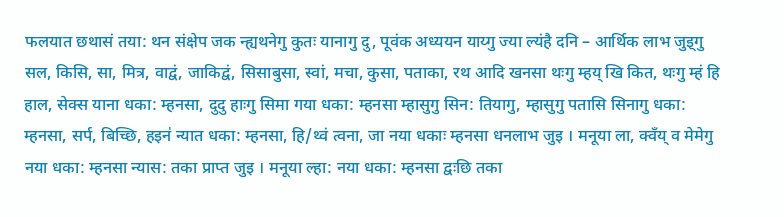फलयात छथासं तया: थन संक्षेप जक न्ह्यथनेगु कुतः यानागु दु, पूवंक अध्ययन याय्गु ज्या ल्यंहै दनि – आर्थिक लाभ जुइ्गु सल, किसि, सा, मित्र, वाद्वं, जाकिद्वं, सिसाबुसा, स्वां, मचा, कुसा, पताका, रथ आदि खनसा थःगु म्हय् खि कित, थःगु म्हं हि हाल, सेक्स याना धका: म्हनसा, दुदु हाःगु सिमा गया धका: म्हनसा म्हासुगु सिन: तियागु, म्हासुगु पतासि सिनागु धका: म्हनसा, सर्प, बिच्छि, हइन॑ न्यात धका: म्हनसा, हि/थ्वं त्वना, जा नया धकाः म्हनसा धनलाभ जुइ । मनूया ला, क्वँय् व मेमेगु नया धका: म्हनसा न्यास: तका प्राप्त जुइ । मनूया ल्हा: नया धका: म्हनसा द्वःछि तका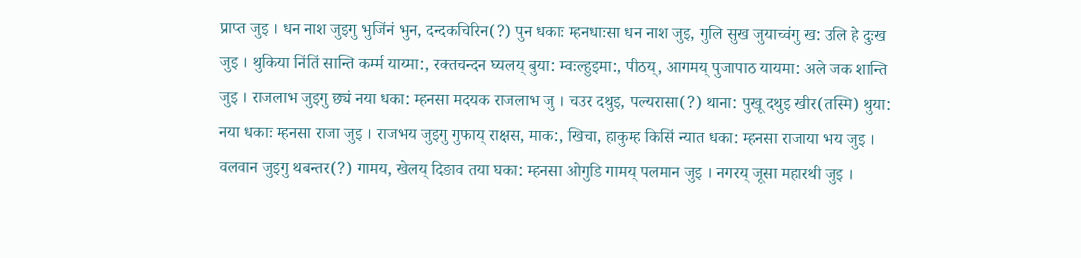प्राप्त जुइ । धन नाश जुइगु भुजिंनं भुन, दन्दकचिरिन(?) पुन धकाः म्हनधाःसा धन नाश जुइ, गुलि सुख जुयाच्वंगु ख: उलि हे दुःख जुइ । थुकिया निंतिं सान्ति कर्म्म याय्मा:, रक्तचन्दन घ्यलय् बुया: म्वःल्हुइमा:, पीठय्, आगमय् पुजापाठ यायमा: अले जक शान्ति जुइ । राजलाभ जुइगु छ्यं नया धका: म्हनसा मदयक राजलाभ जु । चउर दथुइ, पल्यरासा(?) थाना: पुखू दथुइ खीर(तस्मि) थुया: नया धकाः म्हनसा राजा जुइ । राजभय जुइगु गुफाय् राक्षस, माक:, खिचा, हाकुम्ह किसिं न्यात धका: म्हनसा राजाया भय जुइ । वलवान जुइगु थबन्तर(?) गामय, खेलय् दिङाव तया घका: म्हनसा ओगुडि गामय् पलमान जुइ । नगरय् जूसा महारथी जुइ ।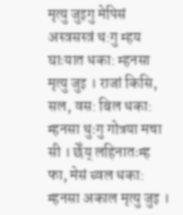मृत्यु जुइगु मेपिसं अस्त्रसस्त्रं थ:गु म्हय घाःयात धका: म्हनसा मृत्यु जुइ । राजां किसि, सल, वस: बिल धका: म्हनसा थुःगु गोत्रया मचा सी । छेँय् लहिनातःम्ह फा, मेसं च्वल धका: म्हनसा अकाल मृत्यु जुइ ।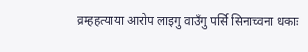व्रम्हहत्याया आरोप लाइगु वाउँगु पर्सि सिनाच्वना धकाः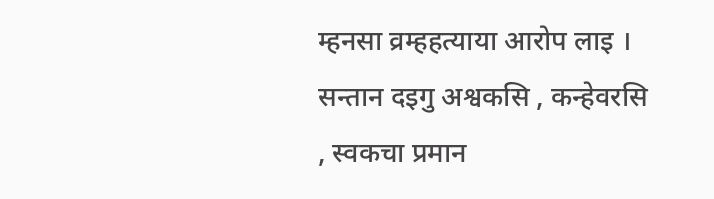म्हनसा व्रम्हहत्याया आरोप लाइ । सन्तान दइगु अश्वकसि , कन्हेवरसि , स्वकचा प्रमान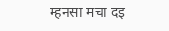म्हनसा मचा दइ